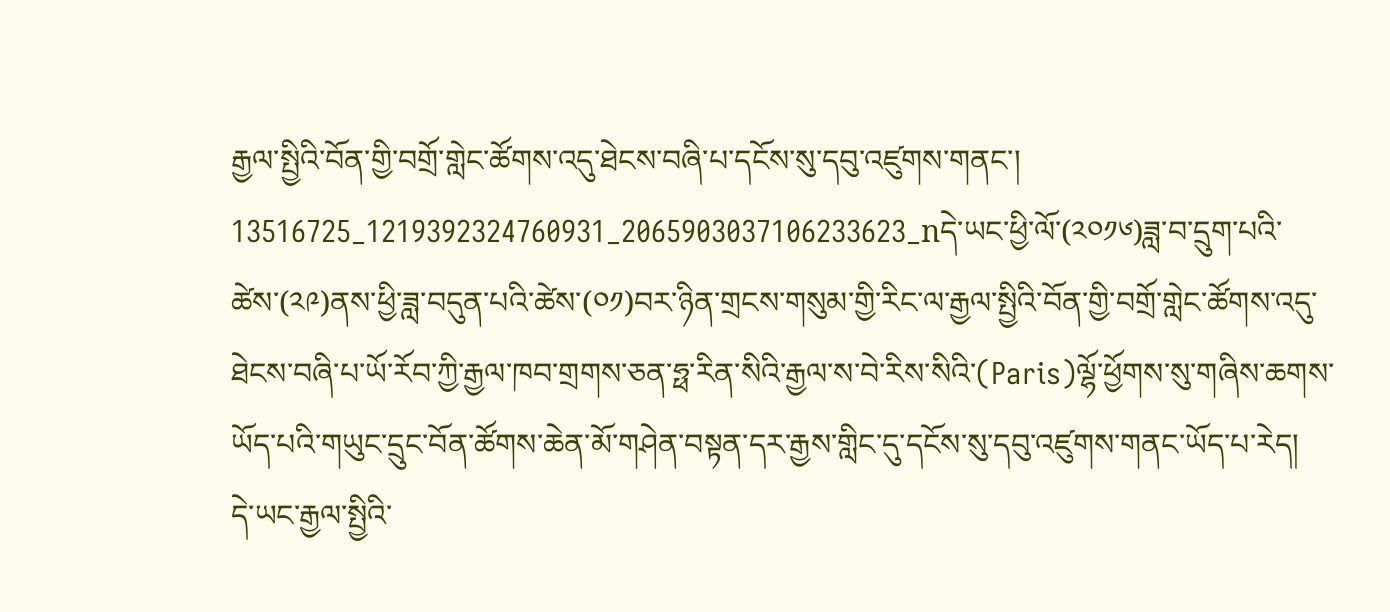རྒྱལ་སྤྱིའི་བོན་གྱི་བགྲོ་གླེང་ཚོགས་འདུ་ཐེངས་བཞི་པ་དངོས་སུ་དབུ་འཛུགས་གནང་།
13516725_1219392324760931_2065903037106233623_nདེ་ཡང་ཕྱི་ལོ་(༢༠༡༦)ཟླ་བ་དྲུག་པའི་ཚེས་(༢༩)ནས་ཕྱི་ཟླ་བདུན་པའི་ཚེས་(༠༡)བར་ཉིན་གྲངས་གསུམ་གྱི་རིང་ལ་རྒྱལ་སྤྱིའི་བོན་གྱི་བགྲོ་གླེང་ཚོགས་འདུ་ཐེངས་བཞི་པ་ཡོ་རོབ་ཀྱི་རྒྱལ་ཁབ་གྲགས་ཅན་ཧྥ་རིན་སིའི་རྒྱལ་ས་བེ་རིས་སིའི་(Paris)ལྷོ་ཕྱོགས་སུ་གཞིས་ཆགས་ཡོད་པའི་གཡུང་དྲུང་བོན་ཚོགས་ཆེན་མོ་གཤེན་བསྟན་དར་རྒྱས་གླིང་དུ་དངོས་སུ་དབུ་འཛུགས་གནང་ཡོད་པ་རེད།
དེ་ཡང་རྒྱལ་སྤྱིའི་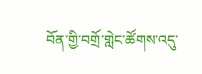བོན་གྱི་བགྲོ་གླེང་ཚོགས་འདུ་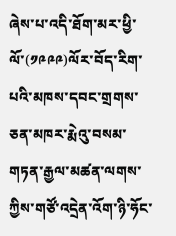ཞེས་པ་འདི་ཐོག་མར་ཕྱི་ལོ་(༡༩༩༩)ལོར་བོད་རིག་པའི་མཁས་དབང་གྲགས་ཅན་མཁར་རྨེའུ་བསམ་གཏན་རྒྱལ་མཚན་ལགས་ཀྱིས་གཙོ་འདྲེན་འོག་ཉི་ཧོང་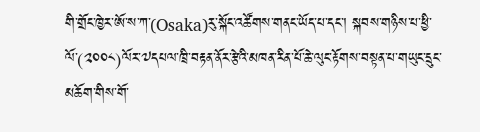གི་གྲོང་ཁྱེར་ཨོ་ས་ཀ་(Osaka)རུ་སྐོང་འཚོགས་གནང་ཡོད་པ་དང་། སྐབས་གཉིས་པ་ཕྱི་ལོ་(༢༠༠༨)ལོར་༧དཔལ་ཁྲི་བརྟན་ནོར་རྩེའི་མཁན་རིན་པོ་ཆེ་ལུང་རྟོགས་བསྟན་པ་གཡུང་དྲུང་མཆོག་གིས་གོ་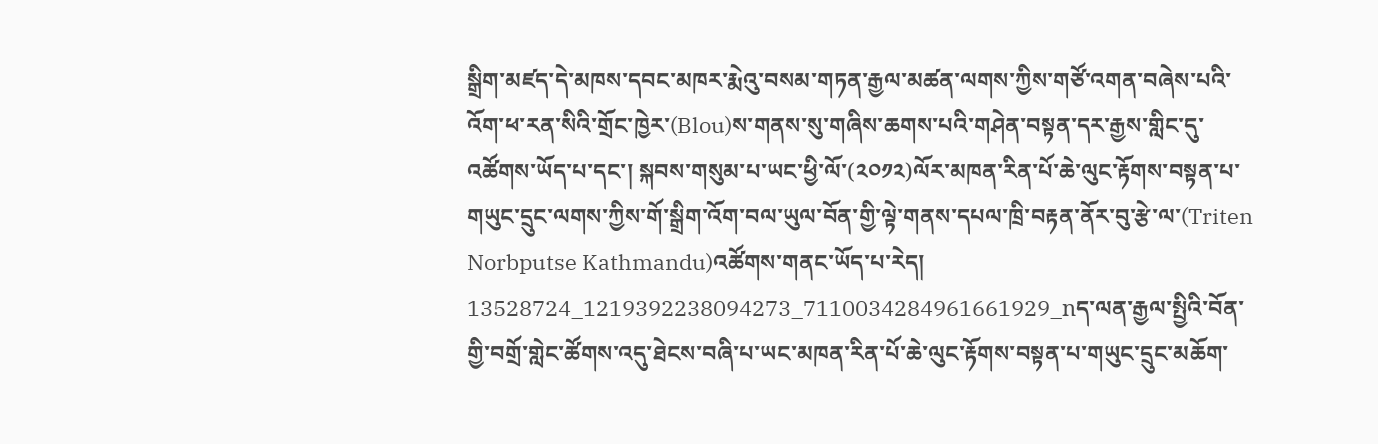སྒྲིག་མཛད་དེ་མཁས་དབང་མཁར་རྨེའུ་བསམ་གཏན་རྒྱལ་མཚན་ལགས་ཀྱིས་གཙོ་འགན་བཞེས་པའི་འོག་ཕ་རན་སིའི་གྲོང་ཁྱེར་(Blou)ས་གནས་སུ་གཞིས་ཆགས་པའི་གཤེན་བསྟན་དར་རྒྱས་གླིང་དུ་འཚོགས་ཡོད་པ་དང་། སྐབས་གསུམ་པ་ཡང་ཕྱི་ལོ་(༢༠༡༢)ལོར་མཁན་རིན་པོ་ཆེ་ལུང་རྟོགས་བསྟན་པ་གཡུང་དྲུང་ལགས་ཀྱིས་གོ་སྒྲིག་འོག་བལ་ཡུལ་བོན་གྱི་ལྟེ་གནས་དཔལ་ཁྲི་བརྟན་ནོར་བུ་རྩེ་ལ་(Triten Norbputse Kathmandu)འཚོགས་གནང་ཡོད་པ་རེད།
13528724_1219392238094273_7110034284961661929_nད་ལན་རྒྱལ་སྤྱིའི་བོན་གྱི་བགྲོ་གླེང་ཚོགས་འདུ་ཐེངས་བཞི་པ་ཡང་མཁན་རིན་པོ་ཆེ་ལུང་རྟོགས་བསྟན་པ་གཡུང་དྲུང་མཆོག་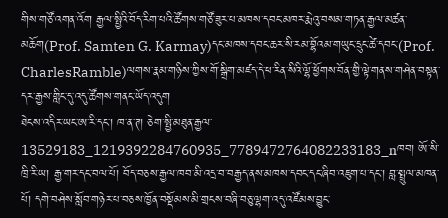གིས་གཙོ་འགན་འོག རྒྱལ་སྤྱིའི་བོད་རིག་པའི་ཚོགས་གཙོ་ཟུར་པ་མཁས་དབང་མཁར་རྨེའུ་བསམ་གཏན་རྒྱལ་མཚན་མཆོག(Prof. Samten G. Karmay)དང་མཁས་དབང་ཆར་སི་རམ་བྷོའམ་གཡུང་དྲུང་ཚེ་དབང་(Prof. CharlesRamble)ལགས་རྣམ་གཉིས་ཀྱིས་གོ་སྒྲིག་མཛད་དེ་ཕ་རིན་སིའི་ལྷོ་ཕྱོགས་བོན་གྱི་ལྟེ་གནས་གཤེན་བསྟན་དར་རྒྱས་གླིང་དུ་འདུ་ཚོགས་གནང་ཡོད་འདུག
ཐེངས་འདིར་ཡང་ཨ་རི་དང་། ཁ་ན་ཊ། ཅེག་སྤྱི་མཐུན་རྒྱལ་13529183_1219392284760935_7789472764082233183_nཁབ། ཨོ་སི་ཁྲི་རི་ཡ། རྒྱ་གར་དང་བལ་པོ། བོད་བཅས་རྒྱལ་ཁབ་མི་འདྲ་བ་བརྒྱད་ནས་མཁས་དབང་དང་ཞིབ་འཇུག་པ་དང་། བླ་སྤྲུལ་མཁན་པོ། དགེ་བཤེས་སློབ་གཉེར་པ་བཅས་ཁྱོན་བསྡོམས་མི་གྲངས་བཞི་བཅུ་ལྷག་འདུ་འཛོམས་བྱུང་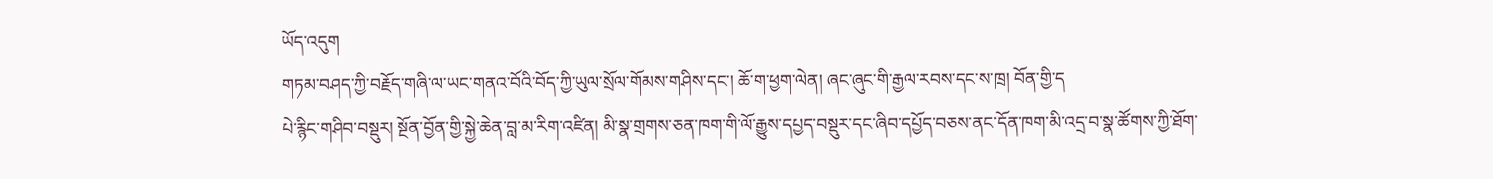ཡོད་འདུག
གཏམ་བཤད་ཀྱི་བརྗོད་གཞི་ལ་ཡང་གནའ་བོའི་བོད་ཀྱི་ཡུལ་སྲོལ་གོམས་གཤིས་དང་། ཆོ་ག་ཕྱག་ལེན། ཞང་ཞུང་གི་རྒྱལ་རབས་དང་ས་ཁྲ། བོན་གྱི་ད
པེ་རྙིང་གཤིབ་བསྡུར། སྔོན་བྱོན་གྱི་སྐྱེ་ཆེན་བླ་མ་རིག་འཛིན། མི་སྣ་གྲགས་ཅན་ཁག་གི་ལོ་རྒྱུས་དཔྱད་བསྡུར་དང་ཞིབ་དཔྱོད་བཅས་ནང་དོན་ཁག་མི་འདྲ་བ་སྣ་ཚོགས་ཀྱི་ཐོག་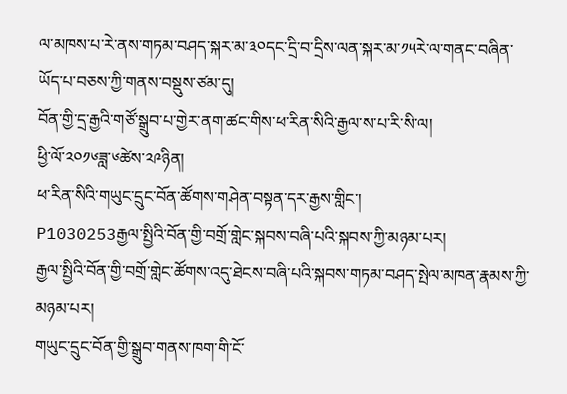ལ་མཁས་པ་རེ་ནས་གཏམ་བཤད་སྐར་མ་༣༠དང་དྲི་བ་དྲིས་ལན་སྐར་མ་༡༥རེ་ལ་གནང་བཞིན་ཡོད་པ་བཅས་ཀྱི་གནས་བསྡུས་ཙམ་དུ།
བོན་གྱི་དྲ་རྒྱའི་གཙོ་སྒྲུབ་པ་གྱེར་ནག་ཚང་གིས་ཕ་རིན་སིའི་རྒྱལ་ས་པ་རི་སི་ལ།
ཕྱི་ལོ་༢༠༡༦ཟླ་༦ཚེས་༢༩ཉིན།
ཕ་རིན་སིའི་གཡུང་དྲུང་བོན་ཚོགས་གཤེན་བསྟན་དར་རྒྱས་གླིང་།
P1030253རྒྱལ་སྤྱིའི་བོན་གྱི་བགྲོ་གླེང་སྐབས་བཞི་པའི་སྐབས་ཀྱི་མཉམ་པར།
རྒྱལ་སྤྱིའི་བོན་གྱི་བགྲོ་གླེང་ཚོགས་འདུ་ཐེངས་བཞི་པའི་སྐབས་གཏམ་བཤད་སྤེལ་མཁན་རྣམས་ཀྱི་མཉམ་པར།
གཡུང་དྲུང་བོན་གྱི་སྒྲུབ་གནས་ཁག་གི་ངོ་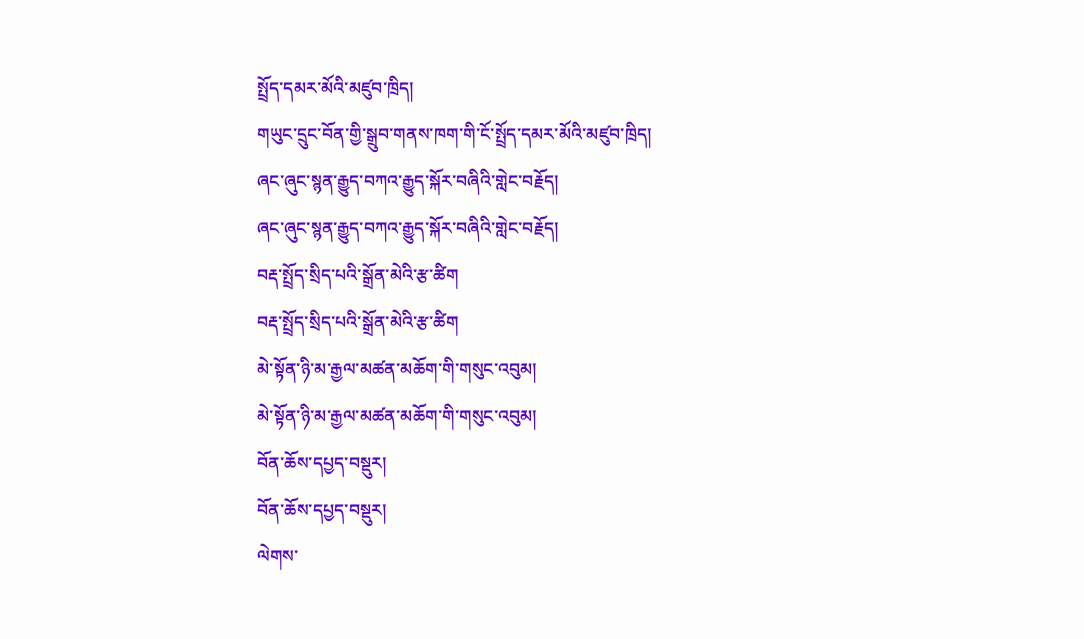སྤྲོད་དམར་མོའི་མཛུབ་ཁྲིད།
གཡུང་དྲུང་བོན་གྱི་སྒྲུབ་གནས་ཁག་གི་ངོ་སྤྲོད་དམར་མོའི་མཛུབ་ཁྲིད།
ཞང་ཞུང་སྙན་རྒྱུད་བཀའ་རྒྱུད་སྐོར་བཞིའི་གླེང་བརྗོད།
ཞང་ཞུང་སྙན་རྒྱུད་བཀའ་རྒྱུད་སྐོར་བཞིའི་གླེང་བརྗོད།
བརྡ་སྤྲོད་སྲིད་པའི་སྒྲོན་མེའི་རྩ་ཚིག
བརྡ་སྤྲོད་སྲིད་པའི་སྒྲོན་མེའི་རྩ་ཚིག
མེ་སྟོན་ཉི་མ་རྒྱལ་མཚན་མཆོག་གི་གསུང་འབུམ།
མེ་སྟོན་ཉི་མ་རྒྱལ་མཚན་མཆོག་གི་གསུང་འབུམ།
བོན་ཆོས་དཔྱད་བསྡུར།
བོན་ཆོས་དཔྱད་བསྡུར།
ལེགས་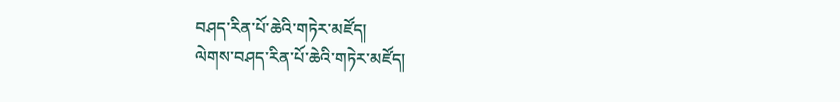བཤད་རིན་པོ་ཆེའི་གཏེར་མཛོད།
ལེགས་བཤད་རིན་པོ་ཆེའི་གཏེར་མཛོད།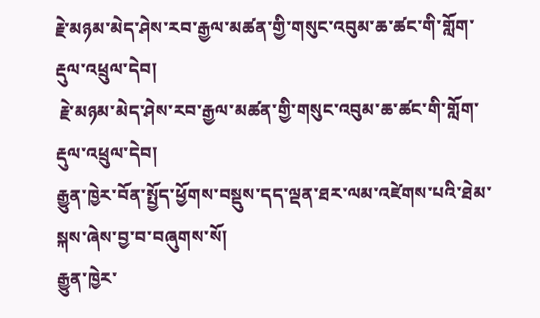རྗེ་མཉམ་མེད་ཤེས་རབ་རྒྱལ་མཚན་གྱི་གསུང་འབུམ་ཆ་ཚང་གི་གློག་རྡུལ་འཕྲུལ་དེབ།
 རྗེ་མཉམ་མེད་ཤེས་རབ་རྒྱལ་མཚན་གྱི་གསུང་འབུམ་ཆ་ཚང་གི་གློག་རྡུལ་འཕྲུལ་དེབ།
རྒྱུན་ཁྱེར་བོན་སྤྱོད་ཕྱོགས་བསྡུས་དད་ལྡན་ཐར་ལམ་འཛེགས་པའི་ཐེམ་སྐས་ཞེས་བྱ་བ་བཞུགས་སོ།
རྒྱུན་ཁྱེར་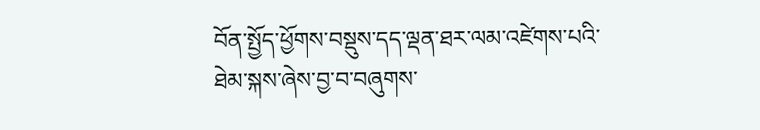བོན་སྤྱོད་ཕྱོགས་བསྡུས་དད་ལྡན་ཐར་ལམ་འཛེགས་པའི་ཐེམ་སྐས་ཞེས་བྱ་བ་བཞུགས་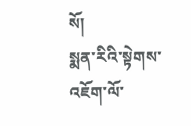སོ།
སྨན་རིའི་སྟེགས་འཇོག་ལོ་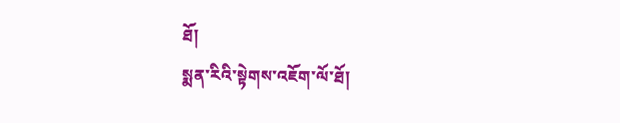ཐོ།
སྨན་རིའི་སྟེགས་འཇོག་ལོ་ཐོ།